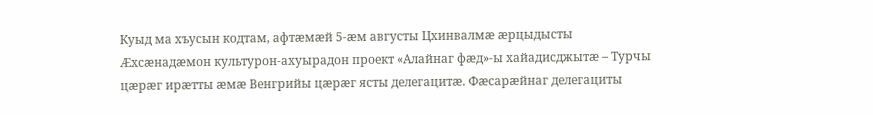Куыд ма хъусын кодтам, афтæмæй 5-æм августы Цхинвалмæ æрцыдысты Æхсæнадæмон культурон-ахуырадон проект «Алайнаг фæд»-ы хайадисджытæ – Турчы цæрæг ирæтты æмæ Венгрийы цæрæг ясты делегацитæ. Фæсарæйнаг делегациты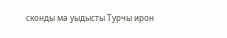сконды ма уыдысты Турчы ирон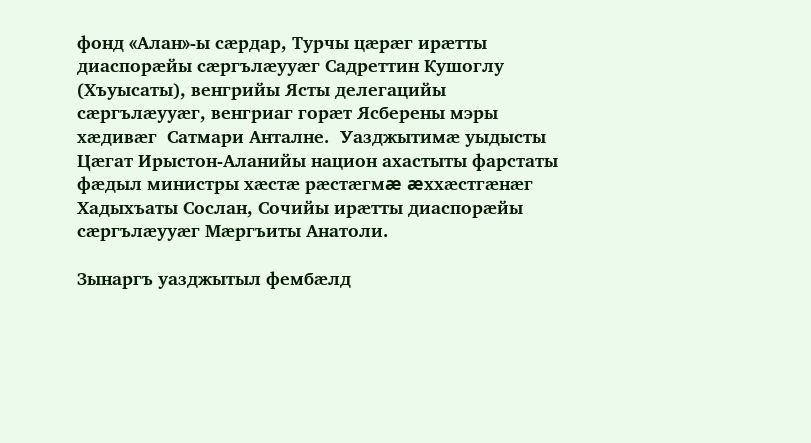фонд «Алан»-ы сæрдар, Турчы цæрæг ирæтты диаспорæйы сæргълæууæг Садреттин Кушоглу (Хъуысаты), венгрийы Ясты делегацийы сæргълæууæг, венгриаг горæт Ясберены мэры хæдивæг  Сатмари Анталне.  Уазджытимæ уыдысты Цæгат Ирыстон-Аланийы национ ахастыты фарстаты фæдыл министры хæстæ рæстæгмæ æххæстгæнæг Хадыхъаты Сослан, Сочийы ирæтты диаспорæйы сæргълæууæг Мæргъиты Анатоли.

Зынаргъ уазджытыл фембæлд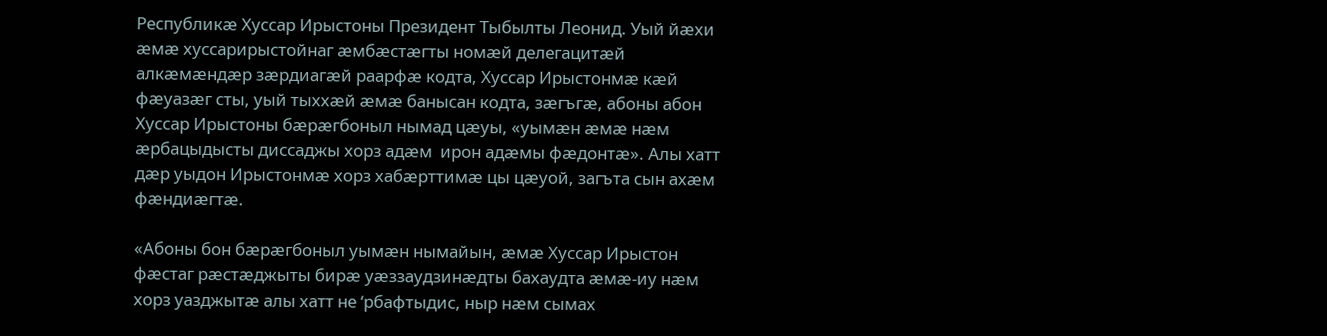Республикæ Хуссар Ирыстоны Президент Тыбылты Леонид. Уый йæхи æмæ хуссарирыстойнаг æмбæстæгты номæй делегацитæй алкæмæндæр зæрдиагæй раарфæ кодта, Хуссар Ирыстонмæ кæй фæуазæг сты, уый тыххæй æмæ банысан кодта, зæгъгæ, абоны абон Хуссар Ирыстоны бæрæгбоныл нымад цæуы, «уымæн æмæ нæм æрбацыдысты диссаджы хорз адæм  ирон адæмы фæдонтæ». Алы хатт дæр уыдон Ирыстонмæ хорз хабæрттимæ цы цæуой, загъта сын ахæм фæндиæгтæ.

«Абоны бон бæрæгбоныл уымæн нымайын, æмæ Хуссар Ирыстон фæстаг рæстæджыты бирæ уæззаудзинæдты бахаудта æмæ-иу нæм хорз уазджытæ алы хатт не ‘рбафтыдис, ныр нæм сымах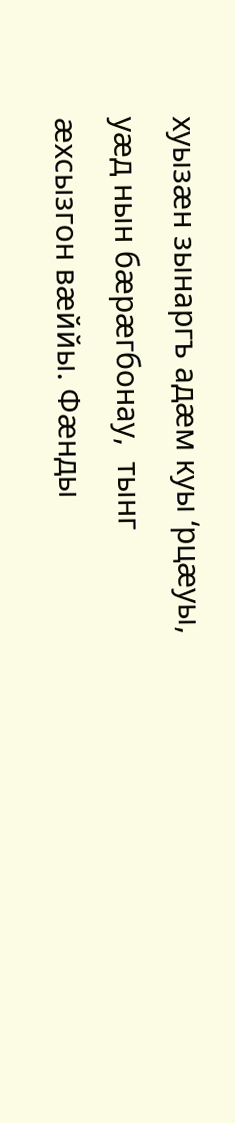хуызæн зынаргъ адæм куы ‘рцæуы, уæд нын бæрæгбонау,  тынг æхсызгон вæййы. Фæнды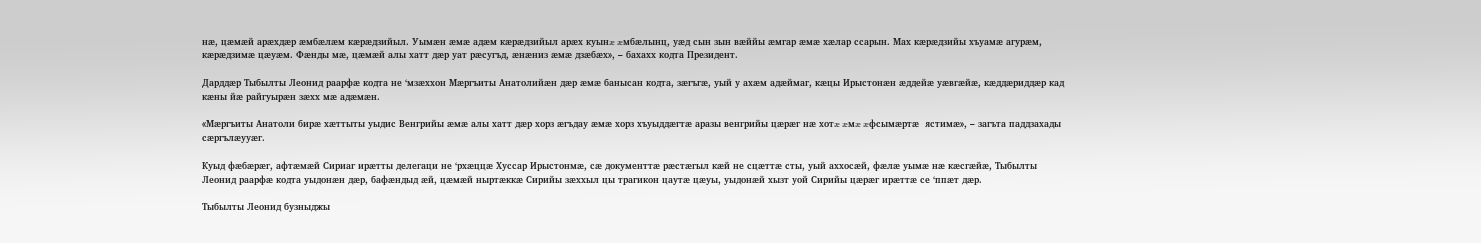нæ, цæмæй арæхдæр æмбæлæм кæрæдзийыл. Уымæн æмæ адæм кæрæдзийыл арæх куынæ æмбæлынц, уæд сын зын вæййы æмгар æмæ хæлар ссарын. Мах кæрæдзийы хъуамæ агурæм, кæрæдзимæ цæуæм. Фæнды мæ, цæмæй алы хатт дæр уат рæсугъд, æнæниз æмæ дзæбæх», – бахахх кодта Президент.

Дарддæр Тыбылты Леонид раарфæ кодта не ‘мзæххон Мæргъиты Анатолийæн дæр æмæ банысан кодта, зæгъгæ, уый у ахæм адæймаг, кæцы Ирыстонæн æддейæ уæвгæйæ, кæддæриддæр кад кæны йæ райгуырæн зæхх мæ адæмæн.

«Мæргъиты Анатоли бирæ хæттыты уыдис Венгрийы æмæ алы хатт дæр хорз æгъдау æмæ хорз хъуыддæгтæ аразы венгрийы цæрæг нæ хотæ æмæ æфсымæртæ  ястимæ», – загъта паддзахады сæргълæууæг.

Куыд фæбæрæг, афтæмæй Сириаг ирæтты делегаци не ‘рхæццæ Хуссар Ирыстонмæ, сæ документтæ рæстæгыл кæй не сцæттæ сты, уый аххосæй, фæлæ уымæ нæ кæсгæйæ, Тыбылты Леонид раарфæ кодта уыдонæн дæр, бафæндыд æй, цæмæй ныртæккæ Сирийы зæххыл цы трагикон цаутæ цæуы, уыдонæй хызт уой Сирийы цæрæг ирæттæ се ‘ппæт дæр.

Тыбылты Леонид бузныджы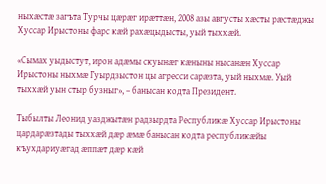ныхæстæ загъта Турчы цæрæг ирæттæн, 2008 азы августы хæсты рæстæджы Хуссар Ирыстоны фарс кæй рахæцыдысты, уый тыххæй.

«Сымах уыдыстут, ирон адæмы скуынæг кæныны нысанæн Хуссар Ирыстоны ныхмæ Гуырдзыстон цы агресси сарæзта, уый ныхмæ. Уый тыххæй уын стыр бузныг», – банысан кодта Президент.

Тыбылты Леонид уазджытæн радзырдта Республикæ Хуссар Ирыстоны цардарæзтады тыххæй дæр æмæ банысан кодта республикæйы къухдариуæгад æппæт дæр кæй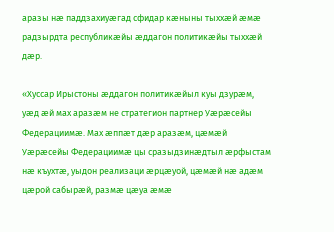аразы нæ паддзахиуæгад сфидар кæныны тыххæй æмæ радзырдта республикæйы æддагон политикæйы тыххæй дæр.

«Хуссар Ирыстоны æддагон политикæйыл куы дзурæм, уæд æй мах аразæм не стратегион партнер Уæрæсейы Федерациимæ. Мах æппæт дæр аразæм, цæмæй Уæрæсейы Федерациимæ цы сразыдзинæдтыл æрфыстам нæ къухтæ, уыдон реализаци æрцæуой, цæмæй нæ адæм цæрой сабырæй, размæ цæуа æмæ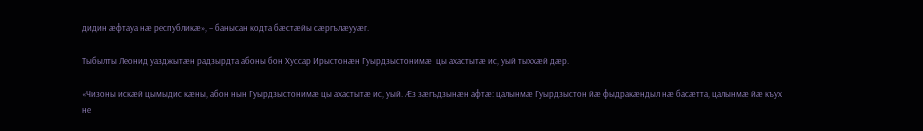дидин æфтауа нæ республикæ», – банысан кодта бæстæйы сæргълæууæг.

Тыбылты Леонид уазджытæн радзырдта абоны бон Хуссар Ирыстонæн Гуырдзыстонимæ  цы ахастытæ ис, уый тыххæй дæр.

«Чизоны искæй цымыдис кæны, абон нын Гуырдзыстонимæ цы ахастытæ ис, уый. Æз зæгъдзынæн афтæ: цалынмæ Гуырдзыстон йæ фыдракæндыл нæ басæтта, цалынмæ йæ къух не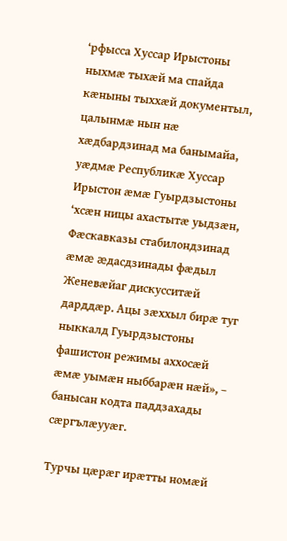‘рфысса Хуссар Ирыстоны ныхмæ тыхæй ма спайда кæныны тыххæй документыл, цалынмæ нын нæ хæдбардзинад ма банымайа, уæдмæ Республикæ Хуссар Ирыстон æмæ Гуырдзыстоны ‘хсæн ницы ахастытæ уыдзæн, Фæскавказы стабилондзинад æмæ æдасдзинады фæдыл Женевæйаг дискусситæй дарддæр. Ацы зæххыл бирæ туг ныккалд Гуырдзыстоны фашистон режимы аххосæй æмæ уымæн ныббарæн нæй», – банысан кодта паддзахады сæргълæууæг.

Турчы цæрæг ирæтты номæй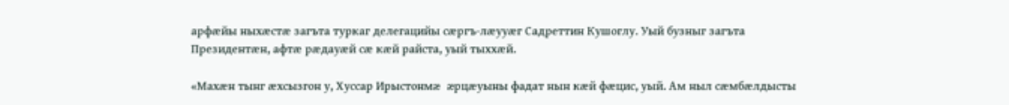арфæйы ныхæстæ загъта туркаг делегацийы сæргъ-лæууæг Садреттин Кушоглу. Уый бузныг загъта Президентæн, афтæ рæдауæй сæ кæй райста, уый тыххæй.

«Махæн тынг æхсызгон у, Хуссар Ирыстонмæ æрцæуыны фадат нын кæй фæцис, уый. Ам ныл сæмбæлдысты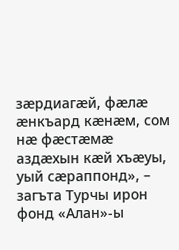зæрдиагæй, фæлæ æнкъард кæнæм, сом нæ фæстæмæ аздæхын кæй хъæуы, уый сæраппонд», – загъта Турчы ирон фонд «Алан»-ы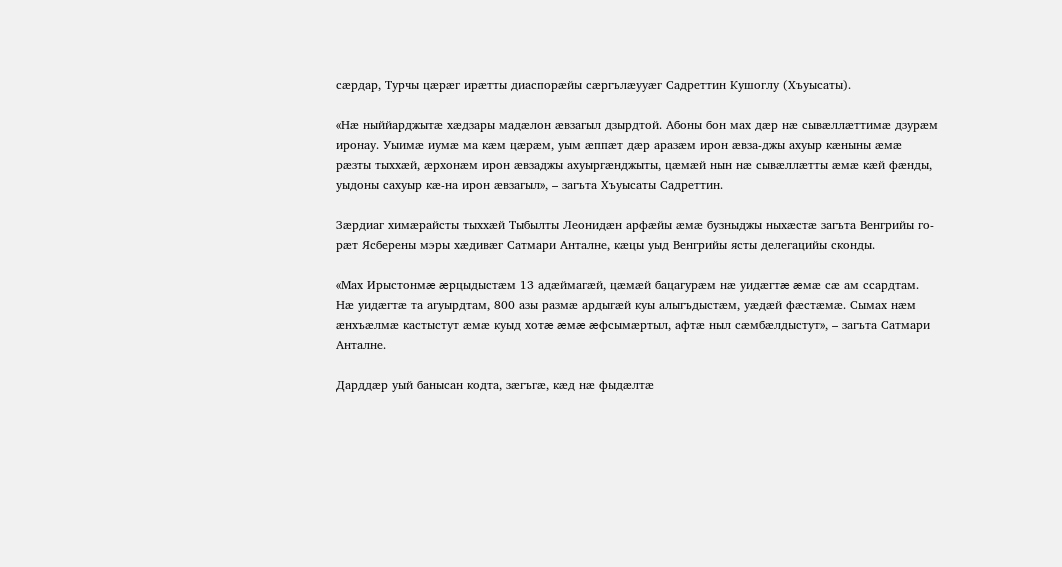сæрдар, Турчы цæрæг ирæтты диаспорæйы сæргълæууæг Садреттин Кушоглу (Хъуысаты).

«Нæ ныййарджытæ хæдзары мадæлон æвзагыл дзырдтой. Абоны бон мах дæр нæ сывæллæттимæ дзурæм иронау. Уыимæ иумæ ма кæм цæрæм, уым æппæт дæр аразæм ирон æвза-джы ахуыр кæныны æмæ рæзты тыххæй, æрхонæм ирон æвзаджы ахуыргæнджыты, цæмæй нын нæ сывæллæтты æмæ кæй фæнды, уыдоны сахуыр кæ-на ирон æвзагыл», – загъта Хъуысаты Садреттин.

Зæрдиаг химæрайсты тыххæй Тыбылты Леонидæн арфæйы æмæ бузныджы ныхæстæ загъта Венгрийы го-рæт Ясберены мэры хæдивæг Сатмари Анталне, кæцы уыд Венгрийы ясты делегацийы сконды.

«Мах Ирыстонмæ æрцыдыстæм 13 адæймагæй, цæмæй бацагурæм нæ уидæгтæ æмæ сæ ам ссардтам. Нæ уидæгтæ та агуырдтам, 800 азы размæ ардыгæй куы алыгъдыстæм, уæдæй фæстæмæ. Сымах нæм æнхъæлмæ кастыстут æмæ куыд хотæ æмæ æфсымæртыл, афтæ ныл сæмбæлдыстут», – загъта Сатмари Анталне.

Дарддæр уый банысан кодта, зæгъгæ, кæд нæ фыдæлтæ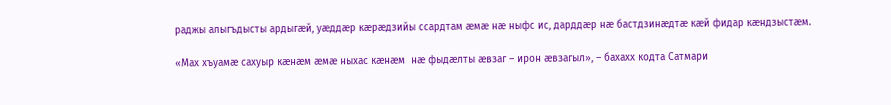раджы алыгъдысты ардыгæй, уæддæр кæрæдзийы ссардтам æмæ нæ ныфс ис, дарддæр нæ бастдзинæдтæ кæй фидар кæндзыстæм.

«Мах хъуамæ сахуыр кæнæм æмæ ныхас кæнæм  нæ фыдæлты æвзаг – ирон æвзагыл», – бахахх кодта Сатмари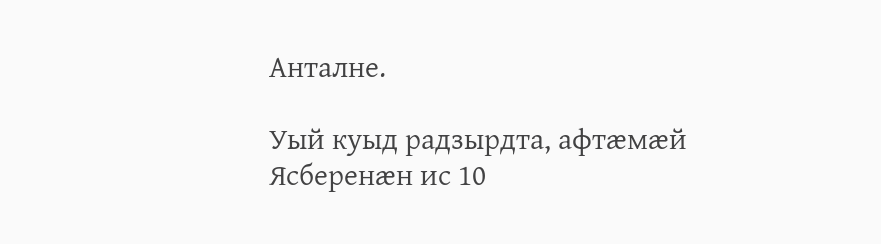Анталне.

Уый куыд радзырдта, афтæмæй Ясберенæн ис 10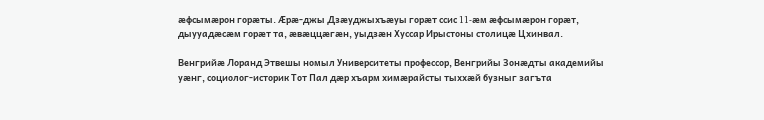æфсымæрон горæты. Æрæ-джы Дзæуджыхъæуы горæт ссис 11-æм æфсымæрон горæт, дыууадæсæм горæт та, æвæццæгæн, уыдзæн Хуссар Ирыстоны столицæ Цхинвал.

Венгрийæ Лоранд Этвешы номыл Университеты профессор, Венгрийы Зонæдты академийы уæнг, социолог-историк Тот Пал дæр хъарм химæрайсты тыххæй бузныг загъта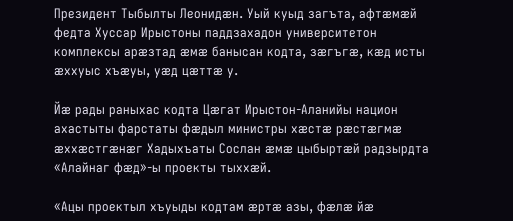Президент Тыбылты Леонидæн. Уый куыд загъта, афтæмæй федта Хуссар Ирыстоны паддзахадон университетон комплексы арæзтад æмæ банысан кодта, зæгъгæ, кæд исты æххуыс хъæуы, уæд цæттæ у.

Йæ рады раныхас кодта Цæгат Ирыстон-Аланийы национ ахастыты фарстаты фæдыл министры хæстæ рæстæгмæ æххæстгæнæг Хадыхъаты Сослан æмæ цыбыртæй радзырдта «Алайнаг фæд»-ы проекты тыххæй.

«Ацы проектыл хъуыды кодтам æртæ азы, фæлæ йæ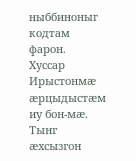ныббиноныг кодтам фарон.  Хуссар Ирыстонмæ æрцыдыстæм иу бон-мæ. Тынг æхсызгон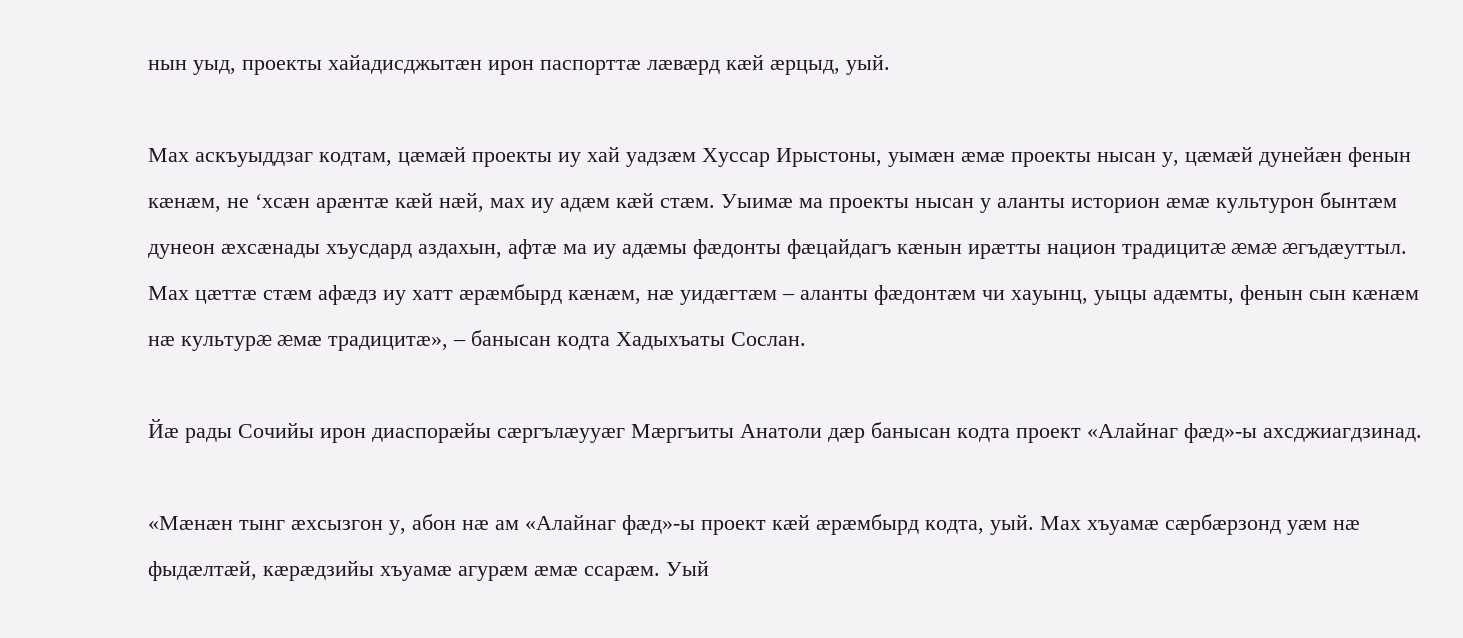нын уыд, проекты хайадисджытæн ирон паспорттæ лæвæрд кæй æрцыд, уый.

Мах аскъуыддзаг кодтам, цæмæй проекты иу хай уадзæм Хуссар Ирыстоны, уымæн æмæ проекты нысан у, цæмæй дунейæн фенын кæнæм, не ‘хсæн арæнтæ кæй нæй, мах иу адæм кæй стæм. Уыимæ ма проекты нысан у аланты историон æмæ культурон бынтæм дунеон æхсæнады хъусдард аздахын, афтæ ма иу адæмы фæдонты фæцайдагъ кæнын ирæтты национ традицитæ æмæ æгъдæуттыл. Мах цæттæ стæм афæдз иу хатт æрæмбырд кæнæм, нæ уидæгтæм – аланты фæдонтæм чи хауынц, уыцы адæмты, фенын сын кæнæм нæ культурæ æмæ традицитæ», – банысан кодта Хадыхъаты Сослан.

Йæ рады Сочийы ирон диаспорæйы сæргълæууæг Мæргъиты Анатоли дæр банысан кодта проект «Алайнаг фæд»-ы ахсджиагдзинад.

«Мæнæн тынг æхсызгон у, абон нæ ам «Алайнаг фæд»-ы проект кæй æрæмбырд кодта, уый. Мах хъуамæ сæрбæрзонд уæм нæ фыдæлтæй, кæрæдзийы хъуамæ агурæм æмæ ссарæм. Уый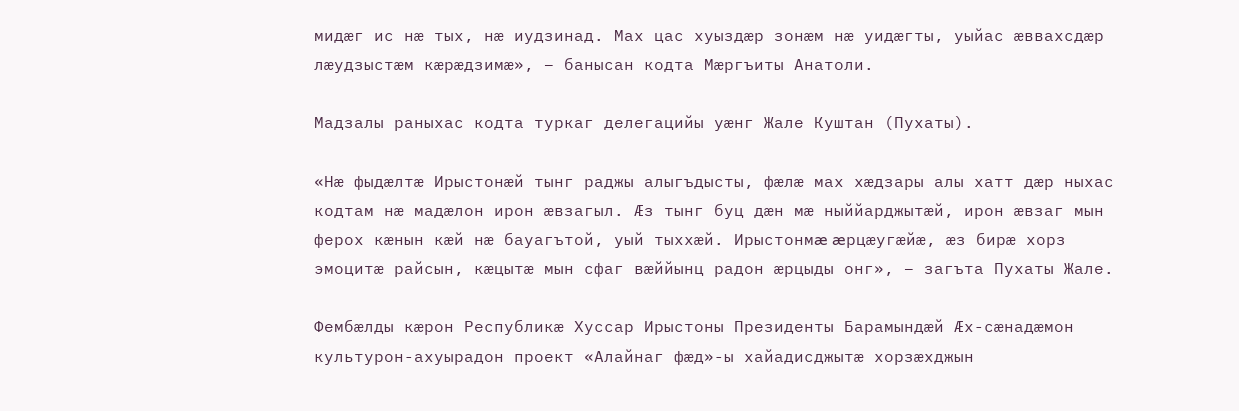мидæг ис нæ тых, нæ иудзинад. Мах цас хуыздæр зонæм нæ уидæгты, уыйас æввахсдæр лæудзыстæм кæрæдзимæ», – банысан кодта Мæргъиты Анатоли.

Мадзалы раныхас кодта туркаг делегацийы уæнг Жале Куштан (Пухаты).

«Нæ фыдæлтæ Ирыстонæй тынг раджы алыгъдысты, фæлæ мах хæдзары алы хатт дæр ныхас кодтам нæ мадæлон ирон æвзагыл. Æз тынг буц дæн мæ ныййарджытæй, ирон æвзаг мын ферох кæнын кæй нæ бауагътой, уый тыххæй. Ирыстонмæ æрцæугæйæ, æз бирæ хорз эмоцитæ райсын, кæцытæ мын сфаг вæййынц радон æрцыды онг», – загъта Пухаты Жале.

Фембæлды кæрон Республикæ Хуссар Ирыстоны Президенты Барамындæй Æх-сæнадæмон культурон-ахуырадон проект «Алайнаг фæд»-ы хайадисджытæ хорзæхджын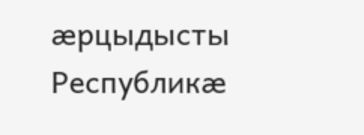æрцыдысты Республикæ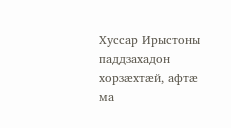Хуссар Ирыстоны паддзахадон хорзæхтæй, афтæ ма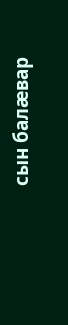сын балæвар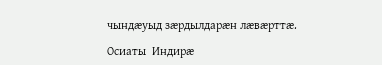чындæуыд зæрдылдарæн лæвæрттæ.

Осиаты  Индирæ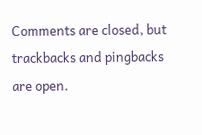Comments are closed, but trackbacks and pingbacks are open.